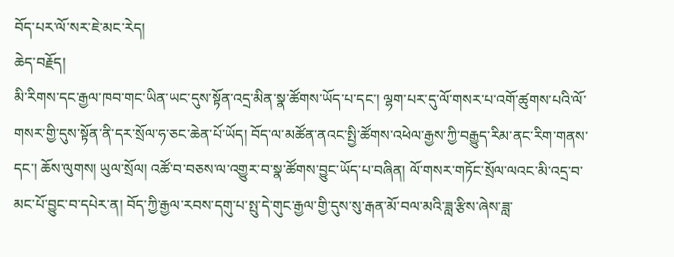བོད་པར་ལོ་སར་ཇེ་མང་རེད།
ཆེད་བརྗོད།
མི་རིགས་དང་རྒྱལ་ཁབ་གང་ཡིན་ཡང་དུས་སྟོན་འདྲ་མིན་སྣ་ཚོགས་ཡོད་པ་དང་། ལྷག་པར་དུ་ལོ་གསར་པ་འགོ་ཚུགས་པའི་ལོ་གསར་གྱི་དུས་སྟོན་ནི་དར་སྲོལ་ཧ་ཅང་ཆེན་པོ་ཡོད། བོད་ལ་མཚོན་ནའང་སྤྱི་ཚོགས་འཕེལ་རྒྱས་ཀྱི་བརྒྱུད་རིམ་ནང་རིག་གནས་དང་། ཆོས་ལུགས། ཡུལ་སྲོལ། འཚོ་བ་བཅས་ལ་འགྱུར་བ་སྣ་ཚོགས་བྱུང་ཡོད་པ་བཞིན། ལོ་གསར་གཏོང་སྲོལ་ལའང་མི་འདྲ་བ་མང་པོ་བྱུང་བ་དཔེར་ན། བོད་ཀྱི་རྒྱལ་རབས་དགུ་པ་སྤུ་དེ་གུང་རྒྱལ་གྱི་དུས་སུ་རྒན་མོ་བལ་མའི་ཟླ་རྩིས་ཞེས་ཟླ་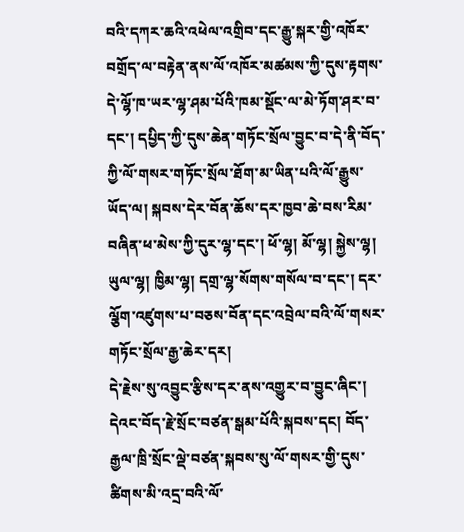བའི་དཀར་ཆའི་འཕེལ་འགྲིབ་དང་རྒྱུ་སྐར་གྱི་འཁོར་བགྲོད་ལ་བརྟེན་ནས་ལོ་འཁོར་མཚམས་ཀྱི་དུས་རྟགས་དེ་ལྷོ་ཁ་ཡར་ལྷ་ཤམ་པོའི་ཁམ་སྡོང་ལ་མེ་ཏོག་ཤར་བ་དང་། དཔྱིད་ཀྱི་དུས་ཆེན་གཏོང་སྲོལ་བྱུང་བ་དེ་ནི་བོད་ཀྱི་ལོ་གསར་གཏོང་སྲོལ་ཐོག་མ་ཡིན་པའི་ལོ་རྒྱུས་ཡོད་ལ། སྐབས་དེར་བོན་ཆོས་དར་ཁྱབ་ཆེ་བས་རིམ་བཞིན་ཕ་མེས་ཀྱི་དུར་ལྷ་དང་། ཕོ་ལྷ། མོ་ལྷ། སྐྱེས་ལྷ། ཡུལ་ལྷ། ཁྱིམ་ལྷ། དགྲ་ལྷ་སོགས་གསོལ་བ་དང་། དར་ལྕོག་འཛུགས་པ་བཅས་བོན་དང་འབྲེལ་བའི་ལོ་གསར་གཏོང་སྲོལ་རྒྱ་ཆེར་དར།
དེ་རྗེས་སུ་འབྱུང་རྩིས་དར་ནས་འགྱུར་བ་བྱུང་ཞིང་། དེའང་བོད་རྗེ་སྲོང་བཙན་སྒམ་པོའི་སྐབས་དང། བོད་རྒྱལ་ཁྲི་སྲོང་ལྡེ་བཙན་སྐབས་སུ་ལོ་གསར་གྱི་དུས་ཚིགས་མི་འདྲ་བའི་ལོ་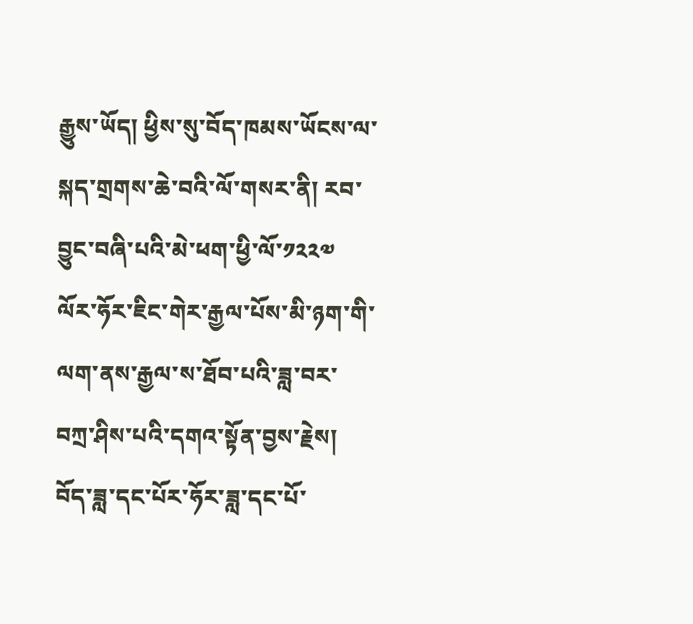རྒྱུས་ཡོད། ཕྱིས་སུ་བོད་ཁམས་ཡོངས་ལ་སྐད་གྲགས་ཆེ་བའི་ལོ་གསར་ནི། རབ་བྱུང་བཞི་པའི་མེ་ཕག་ཕྱི་ལོ་༡༢༢༧ ལོར་ཧོར་ཇིང་གེར་རྒྱལ་པོས་མི་ཉག་གི་ལག་ནས་རྒྱལ་ས་ཐོབ་པའི་ཟླ་བར་བཀྲ་ཤིས་པའི་དགའ་སྟོན་བྱས་རྗེས། བོད་ཟླ་དང་པོར་ཧོར་ཟླ་དང་པོ་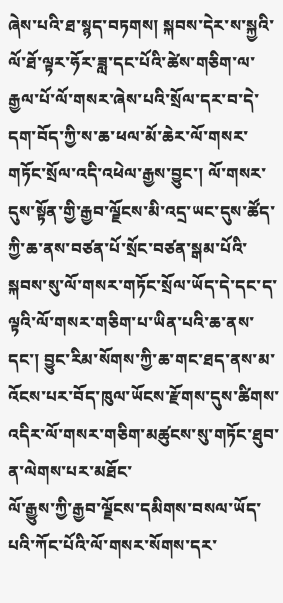ཞེས་པའི་ཐ་སྙད་བཏགས། སྐབས་དེར་ས་སྐྱའི་ལོ་ཐོ་ལྟར་ཧོར་ཟླ་དང་པོའི་ཚེས་གཅིག་ལ་རྒྱལ་པོ་ལོ་གསར་ཞེས་པའི་སྲོལ་དར་བ་དེ་དག་བོད་ཀྱི་ས་ཆ་ཕལ་མོ་ཆེར་ལོ་གསར་གཏོང་སྲོལ་འདི་འཕེལ་རྒྱས་བྱུང་། ལོ་གསར་དུས་སྟོན་གྱི་རྒྱབ་ལྗོངས་མི་འདྲ་ཡང་དུས་ཚོད་ཀྱི་ཆ་ནས་བཙན་པོ་སྲོང་བཙན་སྒམ་པོའི་སྐབས་སུ་ལོ་གསར་གཏོང་སྲོལ་ཡོད་དེ་དང་ད་ལྟའི་ལོ་གསར་གཅིག་པ་ཡིན་པའི་ཆ་ནས་དང་། བྱུང་རིམ་སོགས་ཀྱི་ཆ་གང་ཐད་ནས་མ་འོངས་པར་བོད་ཁུལ་ཡོངས་རྫོགས་དུས་ཚིགས་འདིར་ལོ་གསར་གཅིག་མཚུངས་སུ་གཏོང་ཐུབ་ན་ལེགས་པར་མཐོང་
ལོ་རྒྱུས་ཀྱི་རྒྱབ་ལྗོངས་དམིགས་བསལ་ཡོད་པའི་ཀོང་པོའི་ལོ་གསར་སོགས་དར་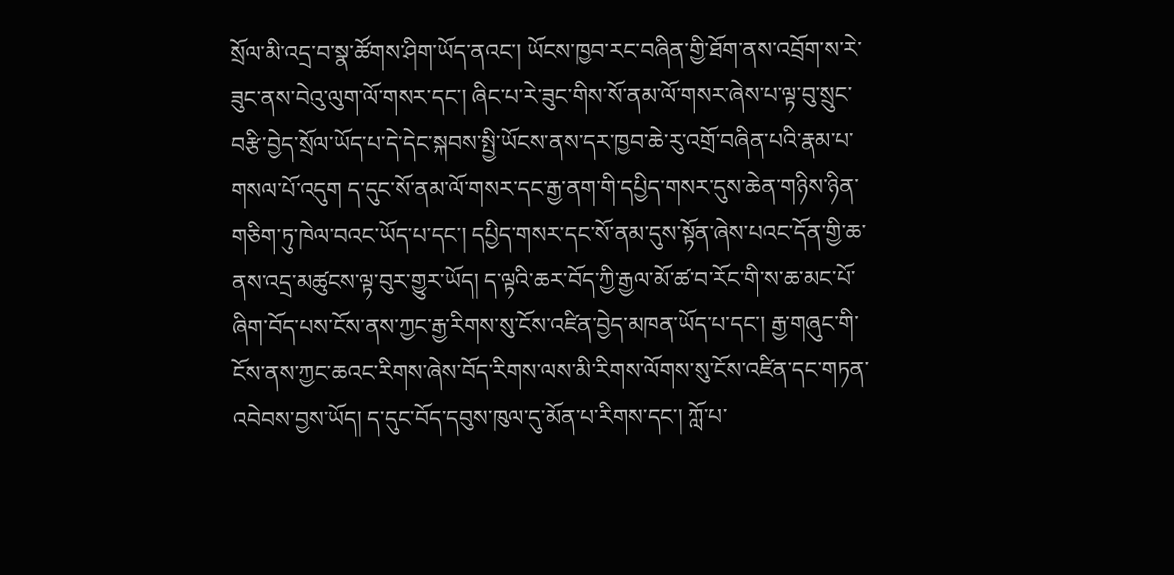སྲོལ་མི་འདྲ་བ་སྣ་ཚོགས་ཤིག་ཡོད་ནའང་། ཡོངས་ཁྱབ་རང་བཞིན་གྱི་ཐོག་ནས་འབྲོག་ས་རེ་ཟུང་ནས་བེའུ་ལུག་ལོ་གསར་དང་། ཞིང་པ་རེ་ཟུང་གིས་སོ་ནམ་ལོ་གསར་ཞེས་པ་ལྟ་བུ་སྲུང་བརྩི་བྱེད་སྲོལ་ཡོད་པ་དེ་དེང་སྐབས་སྤྱི་ཡོངས་ནས་དར་ཁྱབ་ཆེ་རུ་འགྲོ་བཞིན་པའི་རྣམ་པ་གསལ་པོ་འདུག ད་དུང་སོ་ནམ་ལོ་གསར་དང་རྒྱ་ནག་གི་དཔྱིད་གསར་དུས་ཆེན་གཉིས་ཉིན་གཅིག་ཏུ་ཁེལ་བའང་ཡོད་པ་དང་། དཔྱིད་གསར་དང་སོ་ནམ་དུས་སྟོན་ཞེས་པའང་དོན་གྱི་ཆ་ནས་འདྲ་མཚུངས་ལྟ་བུར་གྱུར་ཡོད། ད་ལྟའི་ཆར་བོད་ཀྱི་རྒྱལ་མོ་ཚ་བ་རོང་གི་ས་ཆ་མང་པོ་ཞིག་བོད་པས་ངོས་ནས་ཀྱང་རྒྱ་རིགས་སུ་ངོས་འཛིན་བྱེད་མཁན་ཡོད་པ་དང་། རྒྱ་གཞུང་གི་ངོས་ནས་ཀྱང་ཆའང་རིགས་ཞེས་བོད་རིགས་ལས་མི་རིགས་ལོགས་སུ་ངོས་འཛིན་དང་གཏན་འབེབས་བྱས་ཡོད། ད་དུང་བོད་དབུས་ཁུལ་དུ་མོན་པ་རིགས་དང་། ཀློ་པ་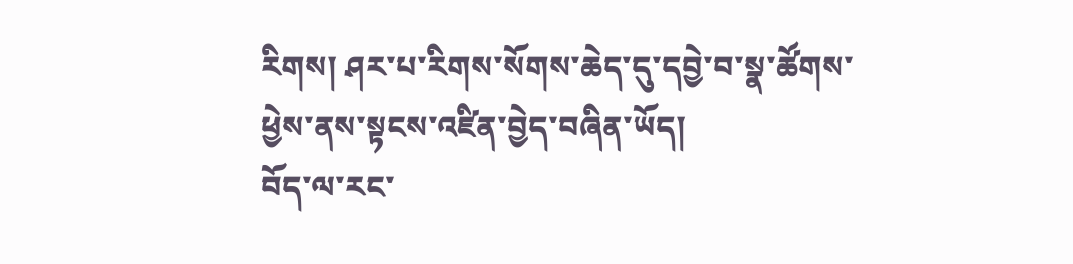རིགས། ཤར་པ་རིགས་སོགས་ཆེད་དུ་དབྱེ་བ་སྣ་ཚོགས་ཕྱེས་ནས་སྟངས་འཛིན་བྱེད་བཞིན་ཡོད།
བོད་ལ་རང་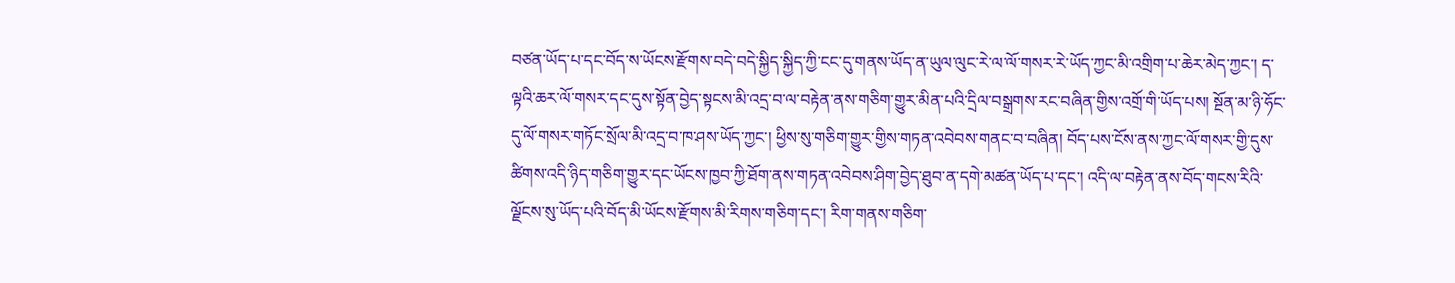བཙན་ཡོད་པ་དང་བོད་ས་ཡོངས་རྫོགས་བདེ་བདེ་སྐྱིད་སྐྱིད་ཀྱི་ངང་དུ་གནས་ཡོད་ན་ཡུལ་ལུང་རེ་ལ་ལོ་གསར་རེ་ཡོད་ཀྱང་མི་འགྲིག་པ་ཆེར་མེད་ཀྱང་། ད་ལྟའི་ཆར་ལོ་གསར་དང་དུས་སྟོན་བྱེད་སྟངས་མི་འདྲ་བ་ལ་བརྟེན་ནས་གཅིག་གྱུར་མིན་པའི་དྲིལ་བསྒྲགས་རང་བཞིན་གྱིས་འགྲོ་གི་ཡོད་པས། སྔོན་མ་ཉི་ཧོང་དུ་ལོ་གསར་གཏོང་སྲོལ་མི་འདྲ་བ་ཁ་ཤས་ཡོད་ཀྱང་། ཕྱིས་སུ་གཅིག་གྱུར་གྱིས་གཏན་འབེབས་གནང་བ་བཞིན། བོད་པས་ངོས་ནས་ཀྱང་ལོ་གསར་གྱི་དུས་ཚིགས་འདི་ཉིད་གཅིག་གྱུར་དང་ཡོངས་ཁྱབ་ཀྱི་ཐོག་ནས་གཏན་འབེབས་ཤིག་བྱེད་ཐུབ་ན་དགེ་མཚན་ཡོད་པ་དང་། འདི་ལ་བརྟེན་ནས་བོད་གངས་རིའི་ལྗོངས་སུ་ཡོད་པའི་བོད་མི་ཡོངས་རྫོགས་མི་རིགས་གཅིག་དང་། རིག་གནས་གཅིག་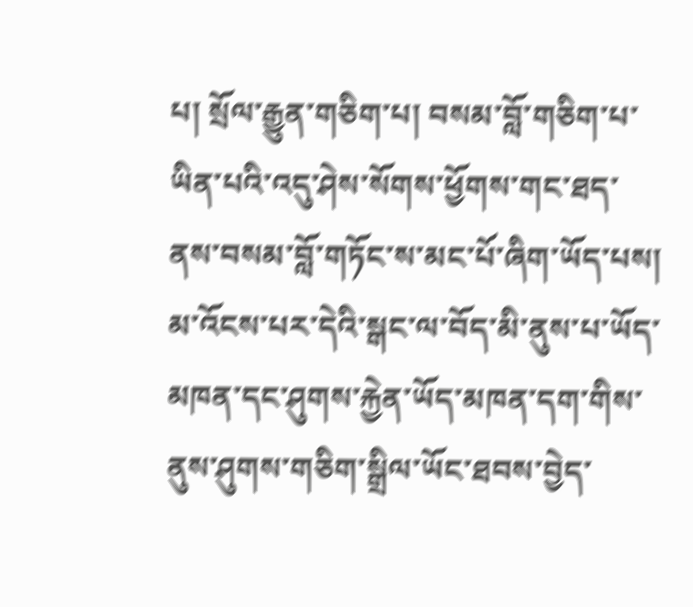པ། སྲོལ་རྒྱུན་གཅིག་པ། བསམ་བློ་གཅིག་པ་ཡིན་པའི་འདུ་ཤེས་སོགས་ཕྱོགས་གང་ཐད་ནས་བསམ་བློ་གཏོང་ས་མང་པོ་ཞིག་ཡོད་པས། མ་འོངས་པར་དེའི་སྒང་ལ་བོད་མི་ནུས་པ་ཡོད་མཁན་དང་ཤུགས་རྐྱེན་ཡོད་མཁན་དག་གིས་ནུས་ཤུགས་གཅིག་སྒྲིལ་ཡོང་ཐབས་བྱེད་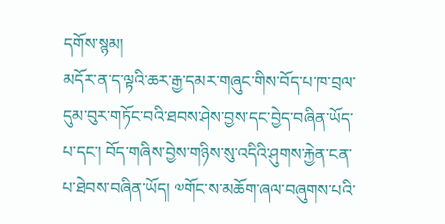དགོས་སྙམ།
མདོར་ན་ད་ལྟའི་ཆར་རྒྱ་དམར་གཞུང་གིས་བོད་པ་ཁ་བྲལ་དུམ་བུར་གཏོང་བའི་ཐབས་ཤེས་བྱས་དང་བྱེད་བཞིན་ཡོད་པ་དང་། བོད་གཞིས་བྱེས་གཉིས་སུ་འདིའི་ཤུགས་རྐྱེན་ངན་པ་ཐེབས་བཞིན་ཡོད། ༧གོང་ས་མཆོག་ཞལ་བཞུགས་པའི་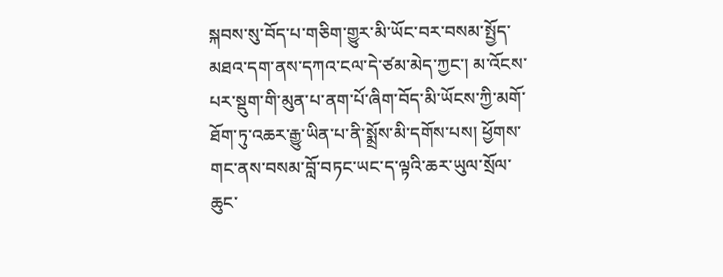སྐབས་སུ་བོད་པ་གཅིག་གྱུར་མི་ཡོང་བར་བསམ་སྤྱོད་མཐའ་དག་ནས་དཀའ་ངལ་དེ་ཙམ་མེད་ཀྱང་། མ་འོངས་པར་སྡུག་གི་མུན་པ་ནག་པོ་ཞིག་བོད་མི་ཡོངས་ཀྱི་མགོ་ཐོག་ཏུ་འཆར་རྒྱུ་ཡིན་པ་ནི་སྨྲོས་མི་དགོས་པས། ཕྱོགས་གང་ནས་བསམ་བློ་བཏང་ཡང་ད་ལྟའི་ཆར་ཡུལ་སྲོལ་ཆུང་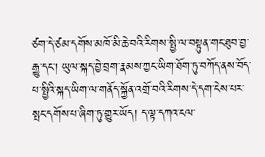ཙག་དེ་ཙམ་དགོས་མཁོ་མི་ཆེ་བའི་རིགས་སྤྱི་ལ་བསྟུན་གང་ཐུབ་བྱ་རྒྱུ་དང་། ཡུལ་སྐད་བྱེ་བྲག་རྣམས་ཀྱང་ཡིག་ཐོག་ཏུ་བཀོད་ནས་བོད་པ་སྤྱིའི་སྐད་ཡིག་ལ་གནོད་སྐྱོན་འགྲོ་བའི་རིགས་དེ་དག་ངེས་པར་སྤང་དགོས་པ་ཞིག་ཏུ་གྱུར་ཡོད། ད་ལྟ་དཀའ་ངལ་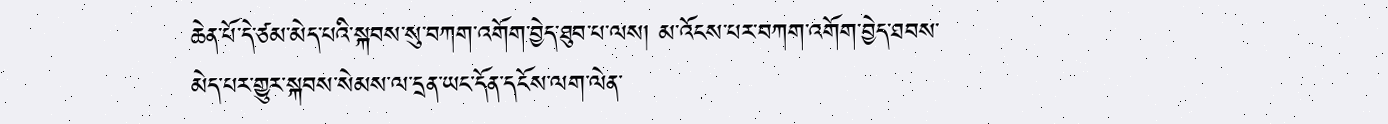ཆེན་པོ་དེ་ཙམ་མེད་པའི་སྐབས་སུ་བཀག་འགོག་བྱེད་ཐུབ་པ་ལས། མ་འོངས་པར་བཀག་འགོག་བྱེད་ཐབས་མེད་པར་གྱུར་སྐབས་སེམས་ལ་དྲན་ཡང་དོན་དངོས་ལག་ལེན་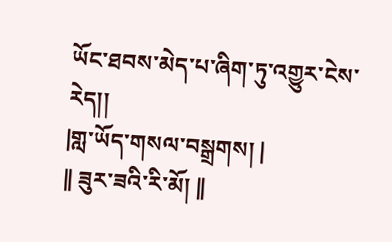ཡོང་ཐབས་མེད་པ་ཞིག་ཏུ་འགྱུར་ངེས་རེད།།
|གླ་ཡོད་གསལ་བསྒྲགས། |
|| ཟུར་ཟའི་རི་མོ། ||